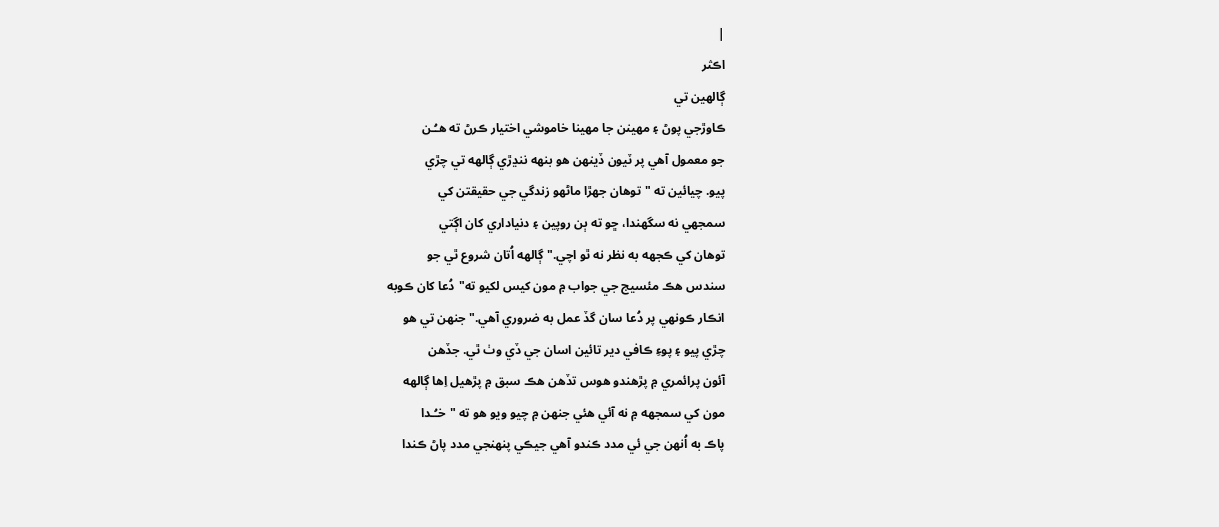|
اڪثر
ڳالهين تي
ڪاوڙجي پوڻ ۽ مهينن جا مهينا خاموشي اختيار ڪرڻ ته هـُـن
جو معمول آهي پر ٽيون ڏينهن هو بنهه ننڍڙي ڳالهه تي چڙي
پيو. چيائين ته "توهان جهڙا ماڻهو زندگي جي حقيقتن کي
سمجهي نه سگهندا، ڇو ته ٻن روپين ۽ دنياداري کان اڳتي
توهان کي ڪجهه به نظر نه ٿو اچي." ڳالهه اُتان شروع ٿي جو
سندس هڪ مئسيج جي جواب ۾ مون کيس لکيو ته"دُعا کان ڪوبه
انڪار ڪونهي پر دُعا سان گڏ عمل به ضروري آهي." جنهن تي هو
چڙي پيو ۽ پوءِ ڪافي دير تائين اسان جي ڏي وٺ ٿي. جڏهن
آئون پرائمري ۾ پڙهندو هوس تڏهن هڪ سبق ۾ پڙهيل اِها ڳالهه
مون کي سمجهه ۾ نه آئي هئي جنهن ۾ چيو ويو هو ته "خـُـدا
پاڪ به اُنهن جي ئي مدد ڪندو آهي جيڪي پنهنجي مدد پاڻ ڪندا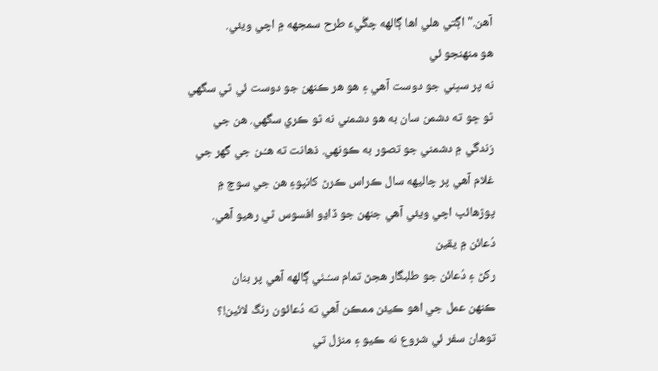آهن." اڳتي هلي اها ڳالهه چڱيءَ طرح سمجهه ۾ اچي ويئي.
هو منهنجو ئي
نه پر سڀني جو دوست آهي ۽ هو هر ڪنهن جو دوست ئي ٿي سگهي
ٿو ڇو ته دشمن سان به هو دشمني نه ٿو ڪري سگهي. هن جي
زندگي ۾ دشمني جو تصور به ڪونهي. ذهانت ته هـُـن جي گهر جي
غلام آهي پر چاليهه سال ڪراس ڪرڻ کانپوءِ هن جي سوچ ۾
پوڙهائپ اچي ويئي آهي جنهن جو ڏاڍو افسوس ٿي رهيو آهي.
دُعائن ۾ يقين
رکڻ ۽ دُعائن جو طلبگار هجڻ تمام سـُـٺي ڳالهه آهي پر بنان
ڪنهن عمل جي اهو ڪيئن ممڪن آهي ته دُعائون رنگ لائين!؟
توهان سفر ئي شروع نه ڪيو ۽ منزل تي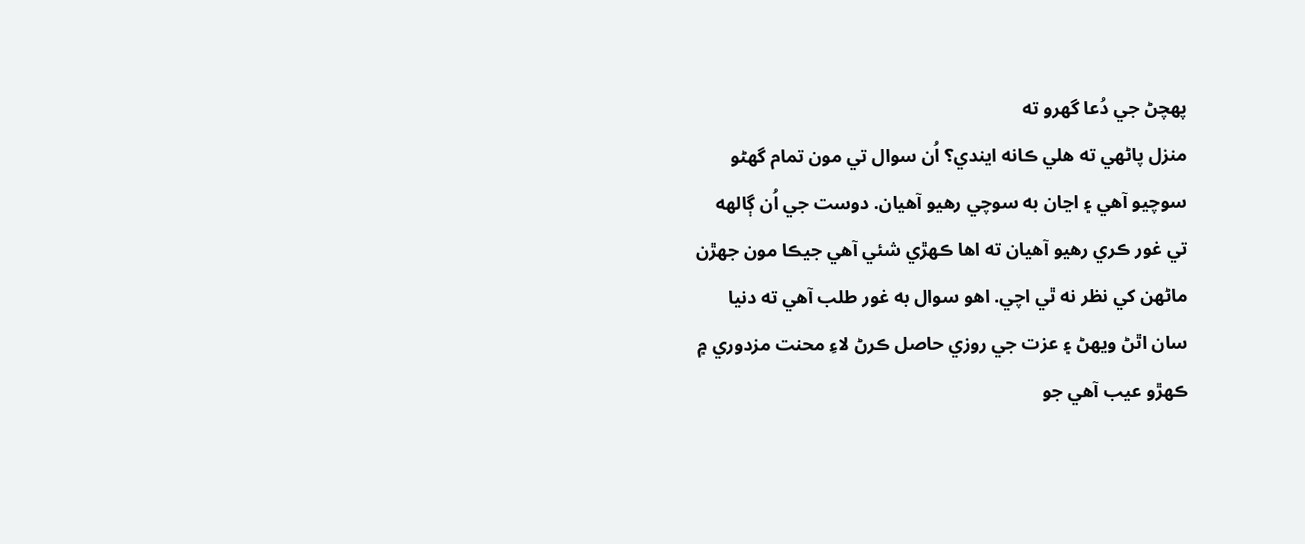پهچڻ جي دُعا گهرو ته
منزل پاڻهي ته هلي ڪانه ايندي؟ اُن سوال تي مون تمام گهڻو
سوچيو آهي ۽ اڃان به سوچي رهيو آهيان. دوست جي اُن ڳالهه
تي غور ڪري رهيو آهيان ته اها ڪهڙي شئي آهي جيڪا مون جهڙن
ماڻهن کي نظر نه ٿي اچي. اهو سوال به غور طلب آهي ته دنيا
سان اٿڻ ويهڻ ۽ عزت جي روزي حاصل ڪرڻ لاءِ محنت مزدوري ۾
ڪهڙو عيب آهي جو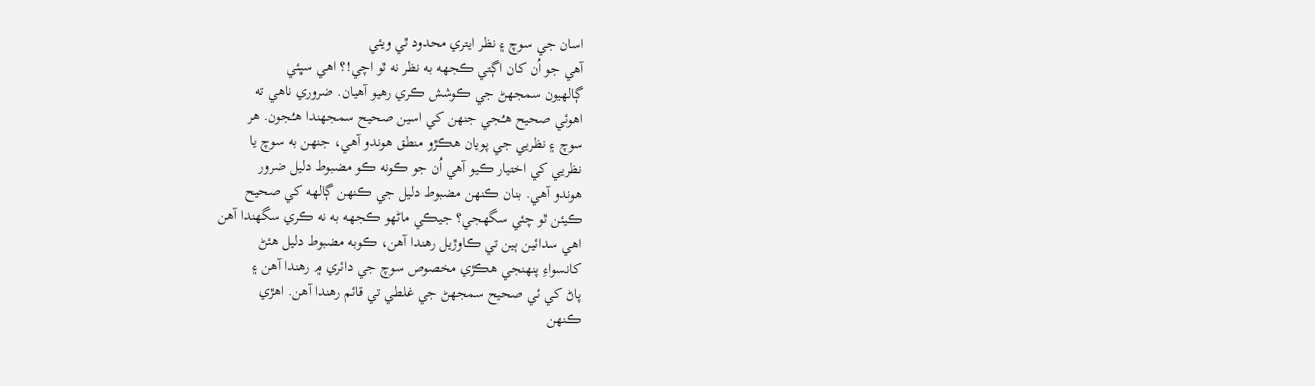اسان جي سوچ ۽ نظر ايتري محدود ٿي ويئي
آهي جو اُن کان اڳتي ڪجهه به نظر نه ٿو اچي!؟ اهي سڀئي
ڳالهيون سمجهڻ جي ڪوشش ڪري رهيو آهيان. ضروري ناهي ته
اهوئي صحيح هـُـجي جنهن کي اسين صحيح سمجهندا هـُـجون. هر
سوچ ۽ نظريي جي پويان هڪڙو منطق هوندو آهي، جنهن به سوچ يا
نظريي کي اختيار ڪيو آهي اُن جو ڪونه ڪو مضبوط دليل ضرور
هوندو آهي. بنان ڪنهن مضبوط دليل جي ڪنهن ڳالهه کي صحيح
ڪيئن ٿو چئي سگهجي؟ جيڪي ماڻهو ڪجهه به نه ڪري سگهندا آهن
اهي سدائين ٻين تي ڪاوڙيل رهندا آهن، ڪوبه مضبوط دليل هئڻ
کانسواءِ پنهنجي هڪڙي مخصوص سوچ جي دائري ۾ رهندا آهن ۽
پاڻ کي ئي صحيح سمجهڻ جي غلطي تي قائم رهندا آهن. اهڙي
ڪنهن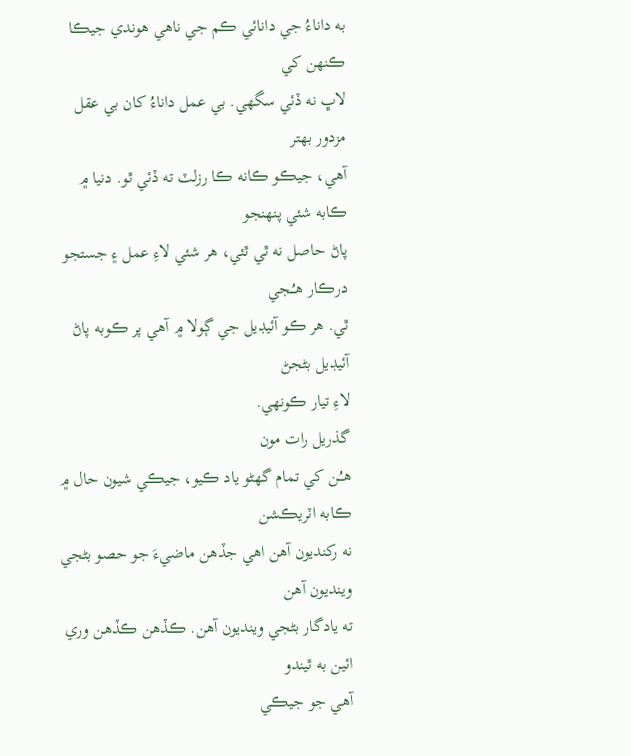به داناءُ جي دانائي ڪم جي ناهي هوندي جيڪا ڪنهن کي
لاڀ نه ڏئي سگهي. بي عمل داناءُ کان بي عقل مزدور بهتر
آهي، جيڪو ڪانه ڪا رزلٽ ته ڏئي ٿو. دنيا ۾ ڪابه شئي پنهنجو
پاڻ حاصل نه ٿي ٿئي، هر شئي لاءِ عمل ۽ جستجو درڪار هـُـجي
ٿي. هر ڪو آئيڊيل جي ڳولا ۾ آهي پر ڪوبه پاڻ آئيڊيل بڻجڻ
لاءِ تيار ڪونهي.
گذريل رات مون
هـُـن کي تمام گهڻو ياد ڪيو، جيڪي شيون حال ۾ ڪابه اٽريڪشن
نه رکنديون آهن اهي جڏهن ماضيءَ جو حصو بڻجي وينديون آهن
ته يادگار بڻجي وينديون آهن. ڪڏهن ڪڏهن وري ائين به ٿيندو
آهي جو جيڪي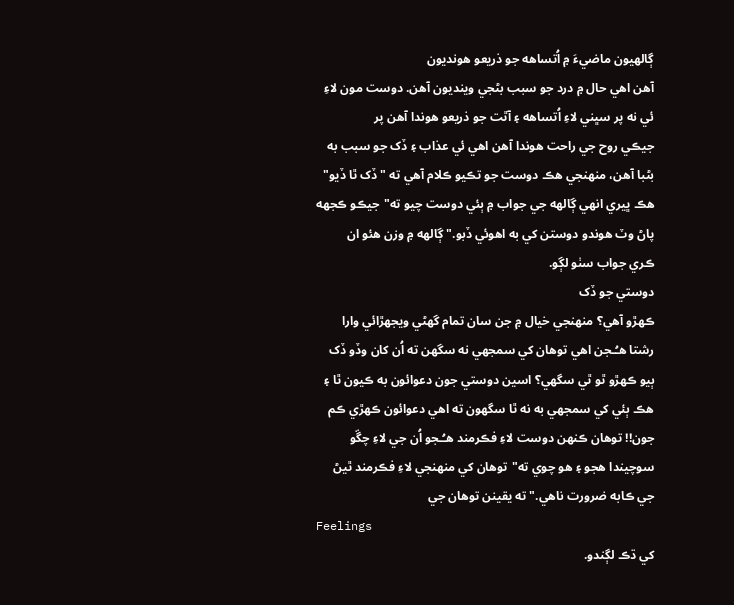ڳالهيون ماضيءَ ۾ اُتساهه جو ذريعو هونديون
آهن اهي حال ۾ درد جو سبب بڻجي وينديون آهن. دوست مون لاءِ
ئي نه پر سڀني لاءِ اُتساهه ۽ آٿت جو ذريعو هوندا آهن پر
جيڪي روح جي راحت هوندا آهن اهي ئي عذاب ۽ ڏک جو سبب به
بڻبا آهن، منهنجي هڪ دوست جو تڪيو ڪلام آهي ته "ڏک ٿا ڏيو"
هڪ ڀيري انهي ڳالهه جي جواب ۾ ٻئي دوست چيو ته"جيڪو ڪجهه
پاڻ وٽ هوندو دوستن کي به اهوئي ڏبو." ڳالهه ۾ وزن هئو ان
ڪري جواب سٺو لڳو.
دوستي جو ڏک
ڪهڙو آهي؟ منهنجي خيال ۾ جن سان تمام گهڻي ويجهڙائي وارا
رشتا هـُـجن اهي توهان کي سمجهي نه سگهن ته اُن کان وڏو ڏک
ٻيو ڪهڙو ٿو ٿي سگهي؟ اسين دوستي جون دعوائون به ڪيون ٿا ۽
هڪ ٻئي کي سمجهي به نه ٿا سگهون ته اهي دعوائون ڪهڙي ڪم
جون!! توهان ڪنهن دوست لاءِ فڪرمند هـُـجو اُن جي لاءِ چڱو
سوچيندا هجو ۽ هو چوي ته"توهان کي منهنجي لاءِ فڪرمند ٿيڻ
جي ڪابه ضرورت ناهي." ته يقينن توهان جي
Feelings
کي ڌڪ لڳندو.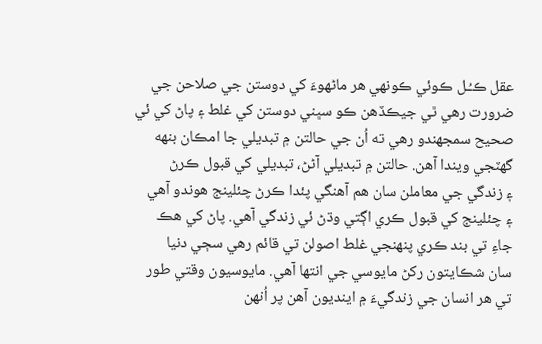عقل ڪـُـل ڪوئي ڪونهي هر ماڻهوءَ کي دوستن جي صلاحن جي
ضرورت رهي ٿي جيڪڏهن ڪو سڀني دوستن کي غلط ۽ پاڻ کي ئي
صحيح سمجهندو رهي ته اُن جي حالتن ۾ تبديلي جا امڪان بنهه
گهٽجي ويندا آهن. حالتن ۾ تبديلي آڻڻ، تبديلي کي قبول ڪرڻ
۽ زندگي جي معاملن سان هم آهنگي پئدا ڪرڻ چئلينج هوندو آهي
۽ چئلينج کي قبول ڪري اڳتي وڌڻ ئي زندگي آهي. پاڻ کي هڪ
جاءِ تي بند ڪري پنهنجي غلط اصولن تي قائم رهي سڄي دنيا
سان شڪايتون رکڻ مايوسي جي انتها آهي. مايوسيون وقتي طور
تي هر انسان جي زندگيءَ ۾ اينديون آهن پر اُنهن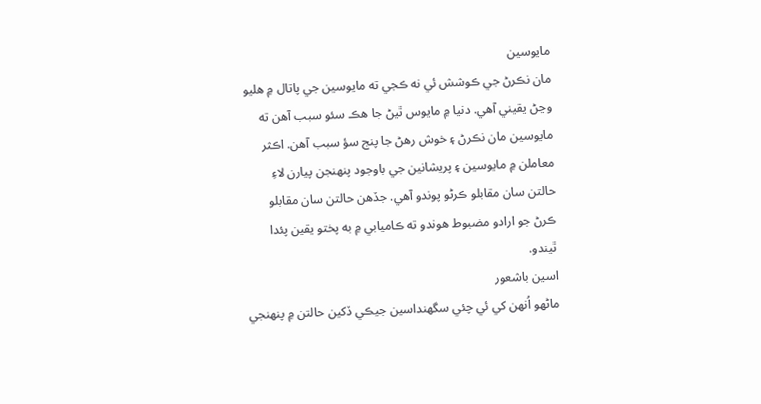مايوسين
مان نڪرڻ جي ڪوشش ئي نه ڪجي ته مايوسين جي پاتال ۾ هليو
وڃڻ يقيني آهي. دنيا ۾ مايوس ٿيڻ جا هڪ سئو سبب آهن ته
مايوسين مان نڪرڻ ۽ خوش رهڻ جا پنج سؤ سبب آهن. اڪثر
معاملن ۾ مايوسين ۽ پريشانين جي باوجود پنهنجن پيارن لاءِ
حالتن سان مقابلو ڪرڻو پوندو آهي. جڏهن حالتن سان مقابلو
ڪرڻ جو ارادو مضبوط هوندو ته ڪاميابي ۾ به پختو يقين پئدا
ٿيندو.
اسين باشعور
ماڻهو اُنهن کي ئي چئي سگهنداسين جيڪي ڏکين حالتن ۾ پنهنجي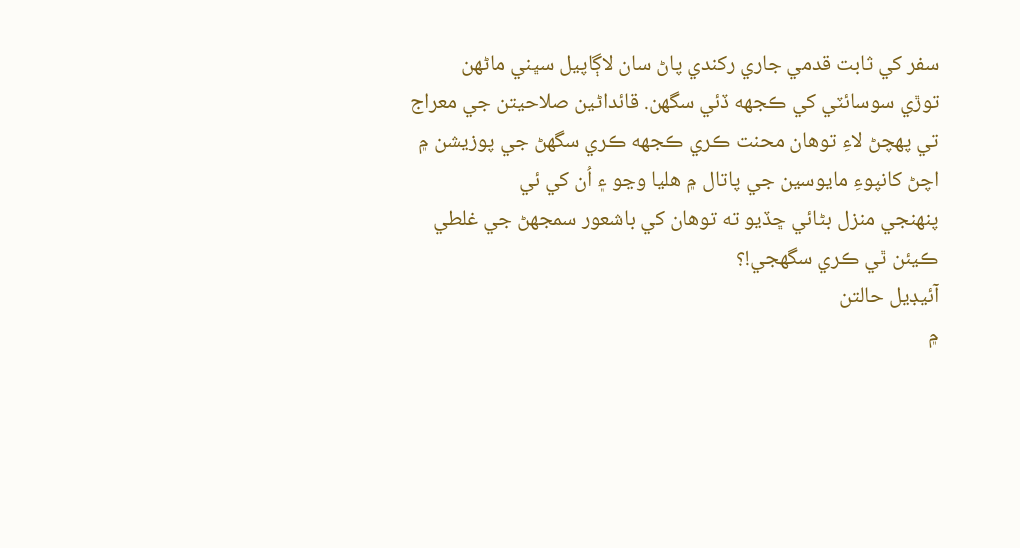سفر کي ثابت قدمي جاري رکندي پاڻ سان لاڳاپيل سڀني ماڻهن
توڙي سوسائٽي کي ڪجهه ڏئي سگهن. قائداڻين صلاحيتن جي معراج
تي پهچڻ لاءِ توهان محنت ڪري ڪجهه ڪري سگهڻ جي پوزيشن ۾
اچڻ کانپوءِ مايوسين جي پاتال ۾ هليا وڃو ۽ اُن کي ئي
پنهنجي منزل بڻائي ڇڏيو ته توهان کي باشعور سمجهڻ جي غلطي
ڪيئن ٿي ڪري سگهجي!؟
آئيڊيل حالتن
۾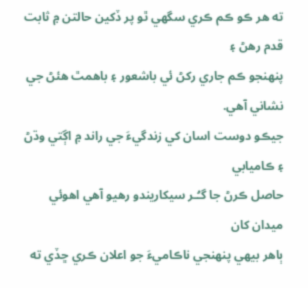ته هر ڪو ڪم ڪري سگهي ٿو پر ڏکين حالتن ۾ ثابت قدم رهڻ ۽
پنهنجو ڪم جاري رکڻ ئي باشعور ۽ باهمٿ هئڻ جي نشاني آهي.
جيڪو دوست اسان کي زندگيءَ جي راند ۾ اڳتي وڌڻ ۽ ڪاميابي
حاصل ڪرڻ جا گـُـر سيکاريندو رهيو آهي اهوئي ميدان کان
ٻاهر بيهي پنهنجي ناڪاميءَ جو اعلان ڪري ڇڏي ته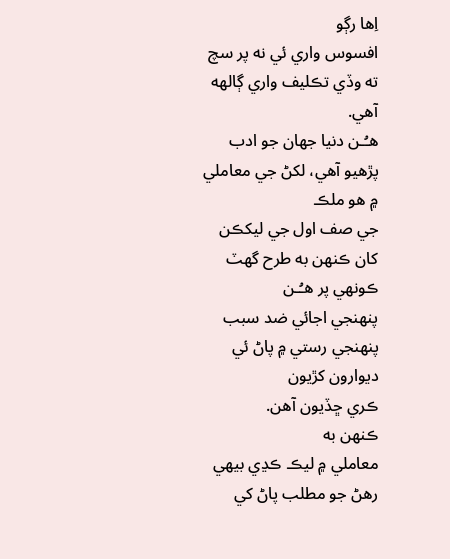اِها رڳو
افسوس واري ئي نه پر سچ ته وڏي تڪليف واري ڳالهه آهي.
هـُـن دنيا جهان جو ادب پڙهيو آهي، لکڻ جي معاملي ۾ هو ملڪ
جي صف اول جي ليکڪن کان ڪنهن به طرح گهٽ ڪونهي پر هـُـن
پنهنجي اجائي ضد سبب پنهنجي رستي ۾ پاڻ ئي ديوارون کڙيون
ڪري ڇڏيون آهن.
ڪنهن به
معاملي ۾ ليڪ ڪڍي بيهي رهڻ جو مطلب پاڻ کي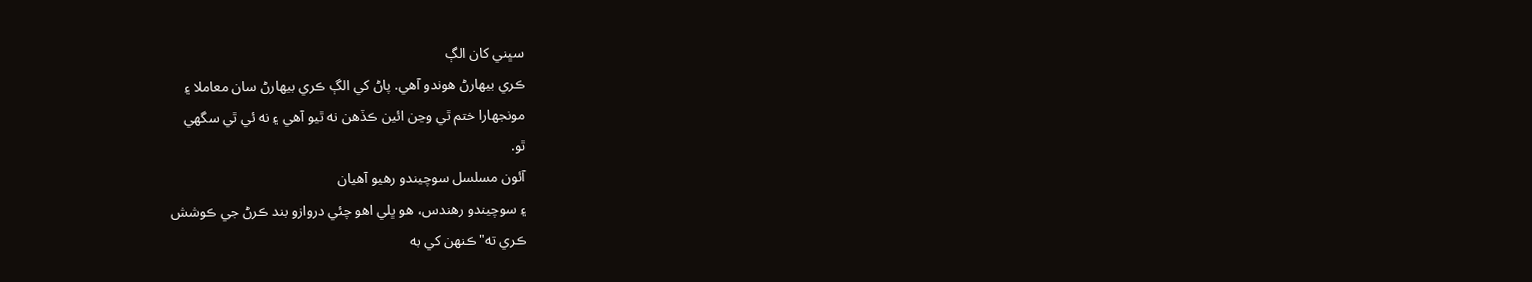سڀني کان الڳ
ڪري بيهارڻ هوندو آهي. پاڻ کي الڳ ڪري بيهارڻ سان معاملا ۽
مونجهارا ختم ٿي وڃن ائين ڪڏهن نه ٿيو آهي ۽ نه ئي ٿي سگهي
ٿو.
آئون مسلسل سوچيندو رهيو آهيان
۽ سوچيندو رهندس، هو ڀلي اهو چئي دروازو بند ڪرڻ جي ڪوشش
ڪري ته"ڪنهن کي به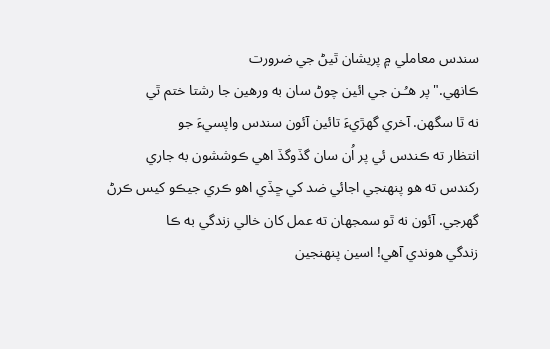سندس معاملي ۾ پريشان ٿيڻ جي ضرورت
ڪانهي." پر هـُـن جي ائين چوڻ سان به ورهين جا رشتا ختم ٿي
نه ٿا سگهن. آخري گهڙيءَ تائين آئون سندس واپسيءَ جو
انتظار ته ڪندس ئي پر اُن سان گڏوگڏ اهي ڪوششون به جاري
رکندس ته هو پنهنجي اجائي ضد کي ڇڏي اهو ڪري جيڪو کيس ڪرڻ
گهرجي. آئون نه ٿو سمجهان ته عمل کان خالي زندگي به ڪا
زندگي هوندي آهي! اسين پنهنجين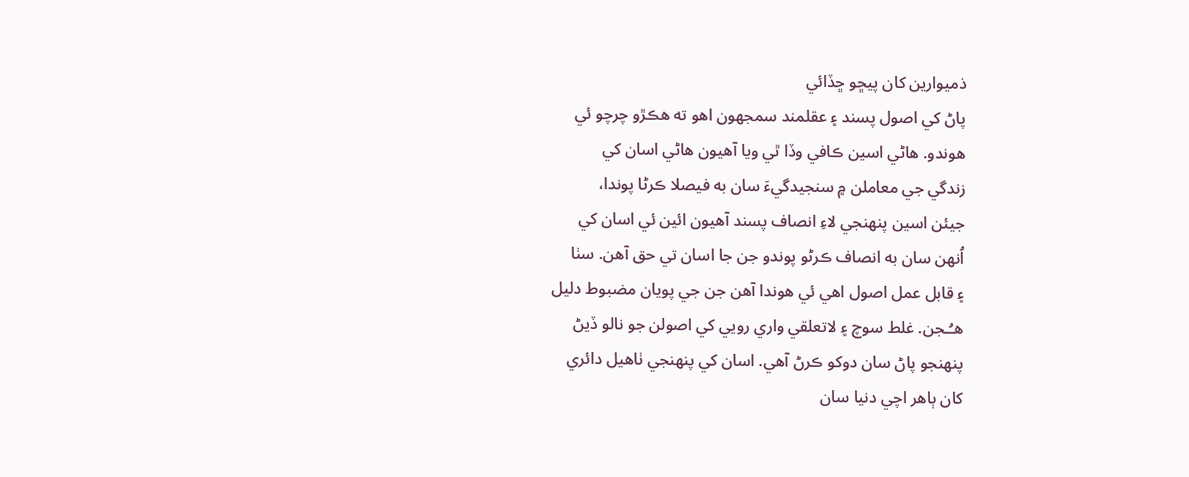ذميوارين کان پيڇو ڇڏائي
پاڻ کي اصول پسند ۽ عقلمند سمجهون اهو ته هڪڙو چرچو ئي
هوندو. هاڻي اسين ڪافي وڏا ٿي ويا آهيون هاڻي اسان کي
زندگي جي معاملن ۾ سنجيدگيءَ سان به فيصلا ڪرڻا پوندا،
جيئن اسين پنهنجي لاءِ انصاف پسند آهيون ائين ئي اسان کي
اُنهن سان به انصاف ڪرڻو پوندو جن جا اسان تي حق آهن. سٺا
۽ قابل عمل اصول اهي ئي هوندا آهن جن جي پويان مضبوط دليل
هـُـجن. غلط سوچ ۽ لاتعلقي واري رويي کي اصولن جو نالو ڏيڻ
پنهنجو پاڻ سان دوکو ڪرڻ آهي. اسان کي پنهنجي ٺاهيل دائري
کان ٻاهر اچي دنيا سان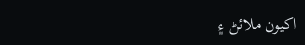اکيون ملائڻ ۽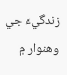زندگيءَ جي وهنوار ۾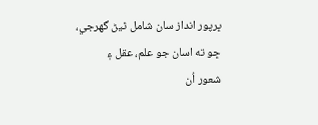ڀرپور انداز سان شامل ٿيڻ گهرجي، ڇو ته اسان جو علم، عقل ۽
شعور اُن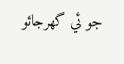جو ئي گهرجائو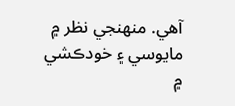آهي. منهنجي نظر ۾ مايوسي ۽ خودڪشي
۾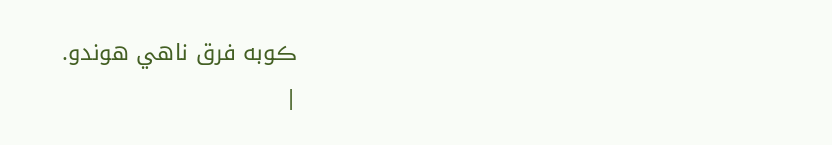ڪوبه فرق ناهي هوندو.
|